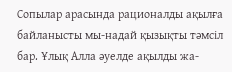Сопылар арасында рационалды ақылға байланысты мы-надай қызықты тәмсіл бар. Ұлық Алла әуелде ақылды жа-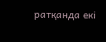ратқанда екі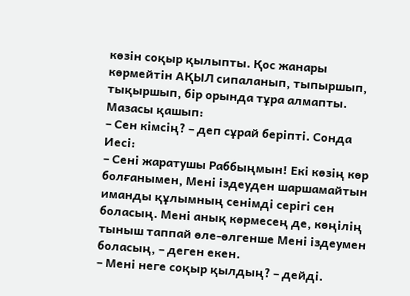көзін соқыр қылыпты. Қос жанары көрмейтін АҚЫЛ сипаланып, тыпыршып, тықыршып, бір орында тұра алмапты. Мазасы қашып:
– Сен кімсің? – деп сұрай беріпті. Сонда Иесі:
– Сені жаратушы Раббыңмын! Екі көзің көр болғанымен, Мені іздеуден шаршамайтын иманды құлымның сенімді серігі сен боласың. Мені анық көрмесең де, көңілің тыныш таппай өле-өлгенше Мені іздеумен боласың, – деген екен.
– Мені неге соқыр қылдың? – дейді.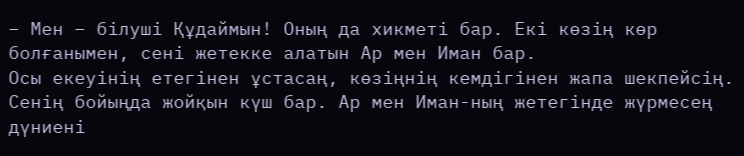– Мен – білуші Құдаймын! Оның да хикметі бар. Екі көзің көр болғанымен, сені жетекке алатын Ар мен Иман бар.
Осы екеуінің етегінен ұстасаң, көзіңнің кемдігінен жапа шекпейсің. Сенің бойыңда жойқын күш бар. Ар мен Иман-ның жетегінде жүрмесең дүниені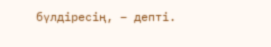бүлдіресің, – депті.